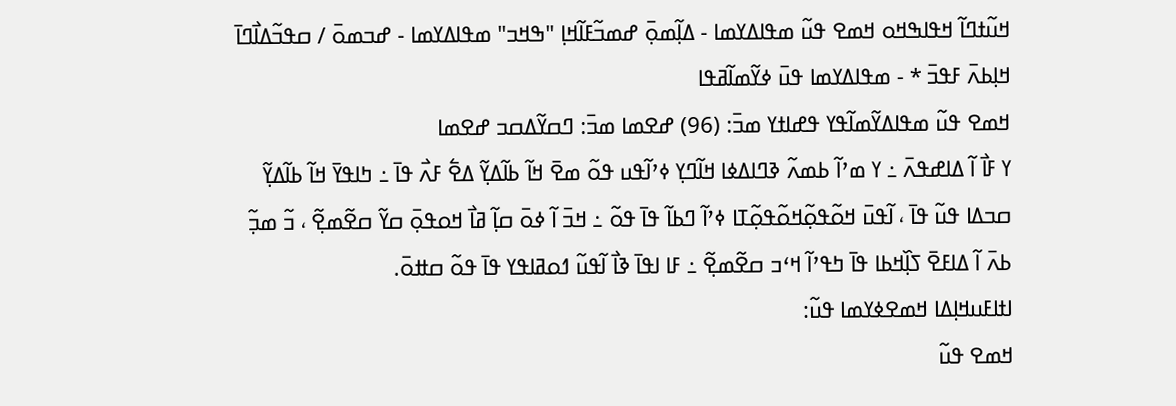ߞߎ߬ߙߣߊ߬ ߞߟߊߒߞߋ ߞߘߐ ߟߎ߬ ߘߟߊߡߌߘߊ - ߡߊ߲߬ߘߋ߲߫ ߝߘߏ߬ߓߊ߬ߞߊ߲ "ߒߞߏ" ߘߟߊߡߌߘߊ - ߝߏߘߋ߫ / ߛߟߏ߬ߡߊ߯ߣߊ߫ ߞߊ߲ߕߍ߫ ߓߟߏ߫ * - ߘߟߊߡߌߘߊ ߟߎ߫ ߦߌ߬ߘߊ߬ߥߟߊ
ߞߘߐ ߟߎ߬ ߘߟߊߡߌ߬ߘߊ߬ߟߌ ߟߝߊߙߌ ߘߏ߫: (96) ߝߐߘߊ ߘߏ߫: ߣߛߌ߬ߡߛߏ ߝߐߘߊ
ߌ ߓߊ߯ ߊ߬ ߡߊߝߟߍ߫ ߸ ߌ ߘߴߊ߬ ߕߘߍ߬ ߢߣߊߡߦߊ ߞߊ߬ߣߌ߲ ߦߴߊ߬ߟߎ ߟߋ߬ ߘߐ߫ ߞߊ߬ ߕߊ߬ߡߌ߲߬ ߡߐ߱ ߓߍ߯ ߟߊ߫ ߸ ߤߊߟߌ߫ ߞߊ߬ ߕߊ߬ߡߌ߲߬ ߛߏߡߊ ߟߎ߬ ߟߊ߫ ، ߊ߬ߟߎ߫ ߞߋ߬ߟߋ߲߬ߞߋ߬ߟߋ߲߬ߠߊ ߦߴߊ߬ ߣߕߊ߬ ߟߊ߫ ߟߋ߬ ߸ ߞߏ߫ ߊ߬ ߦߋ߫ ߛߊ߲߬ ߥߊ߯ ߞߋߟߋ߲߫ ߛߌ߬ ߛߐ߬ߘߐ߲߬ ، ߏ߬ ߘߏ߲߬ ߕߍ߫ ߊ߬ ߡߊߓߐ߫ ߖߊ߲߰ߞߕߊ ߟߊ߫ ߤߟߴߊ߬ ߞߵߏ ߛߐ߬ߘߐ߲߬ ߸ ߓߊ ߊߟߊ߫ ߢߊ߯ ߊ߬ߟߎ߬ ߗߋߥߊߟߌ ߟߊ߫ ߟߋ߬ ߛߚߋ߫.
ߊߙߊߓߎߞߊ߲ߡߊ ߞߘߐߦߌߘߊ ߟߎ߬:
ߞߘߐ ߟߎ߬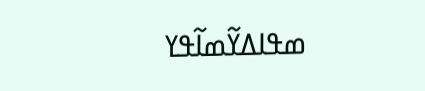ߘߟߊߡߌ߬ߘߊ߬ߟߌ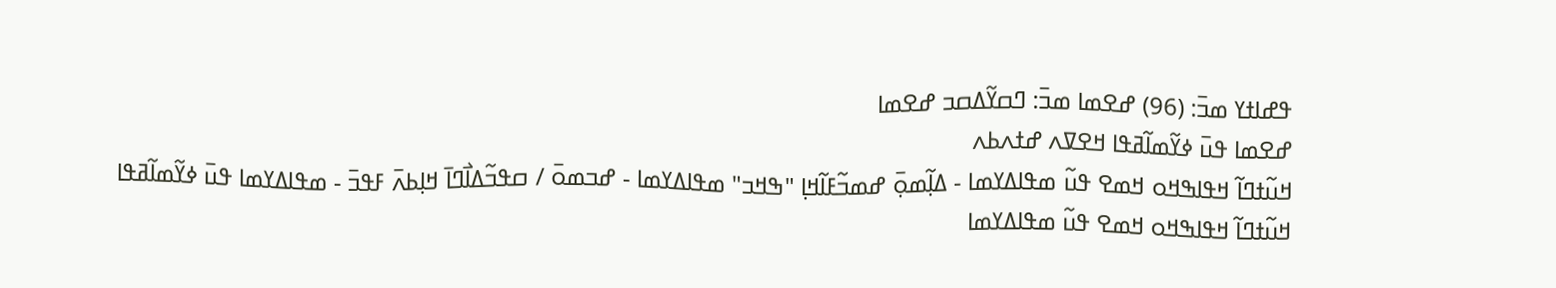ߟߝߊߙߌ ߘߏ߫: (96) ߝߐߘߊ ߘߏ߫: ߣߛߌ߬ߡߛߏ ߝߐߘߊ
ߝߐߘߊ ߟߎ߫ ߦߌ߬ߘߊ߬ߥߟߊ ߞߐߜߍ ߝߙߍߕߍ
ߞߎ߬ߙߣߊ߬ ߞߟߊߒߞߋ ߞߘߐ ߟߎ߬ ߘߟߊߡߌߘߊ - ߡߊ߲߬ߘߋ߲߫ ߝߘߏ߬ߓߊ߬ߞߊ߲ "ߒߞߏ" ߘߟߊߡߌߘߊ - ߝߏߘߋ߫ / ߛߟߏ߬ߡߊ߯ߣߊ߫ ߞߊ߲ߕߍ߫ ߓߟߏ߫ - ߘߟߊߡߌߘߊ ߟߎ߫ ߦߌ߬ߘߊ߬ߥߟߊ
ߞߎ߬ߙߣߊ߬ ߞߟߊߒߞߋ ߞߘߐ ߟߎ߬ ߘߟߊߡߌߘߊ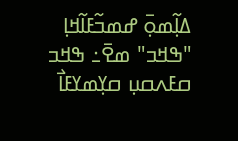ߡߊ߲߬ߘߋ߲߫ ߝߘߏ߬ߓߊ߬ߞߊ߲ "ߒߞߏ" ߘߐ߫߸ ߒߞߏ ߛߓߍߛߎ߲ ߛߌ߲ߘߌߓߊ߯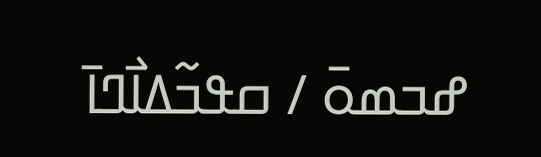ߝߏߘߋ߫ / ߛߟߏ߬ߡߊ߯ߣߊ߫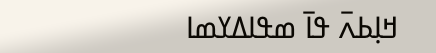ߞߊ߲ߕߍ߫ ߟߊ߫ ߘߟߊߡߌߘߊ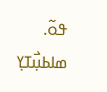ߟߋ߬.
ߘߊߕߎ߲߯ߠߌ߲